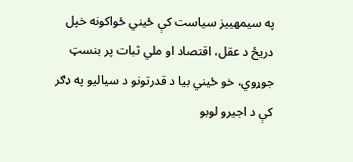په سیمهییز سیاست کې ځیني ځواکونه خپل دریځ د عقل، اقتصاد او ملي ثبات پر بنسټ جوړوي، خو ځیني بیا د قدرتونو د سیالیو په ډګر کې د اجیرو لوبو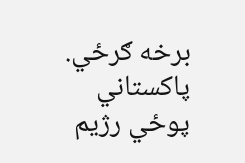برخه ګرځي. پاکستاني پوځي رژيم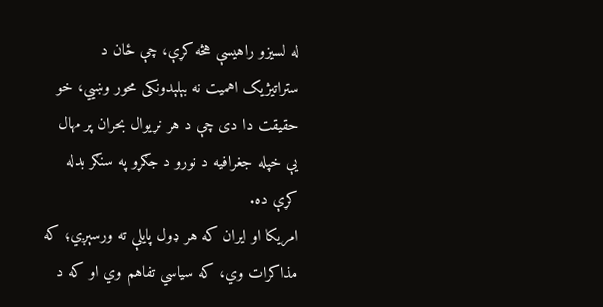له لسیزو راهیسې هڅه کړې، چې ځان د ستراتیژیک اهمیت نه بېلېدونکی محور وښيي، خو حقیقت دا دی چې د هر نړیوال بحران پر مهال یې خپله جغرافیه د نورو د جګړو په سنګر بدله کړې ده.
امریکا او ایران که هر ډول پایلې ته ورسېږي؛ که مذاکرات وي، که سیاسي تفاهم وي او که د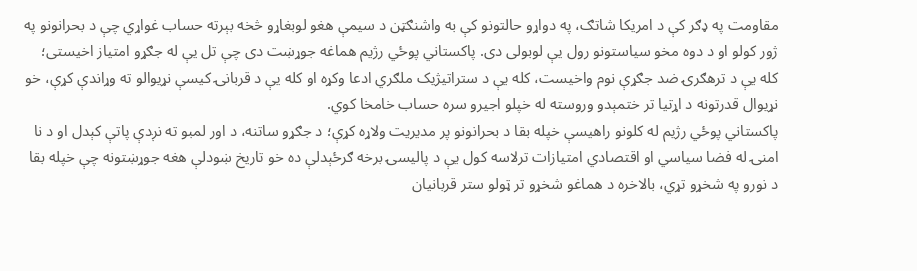مقاومت په ډګر کې د امریکا شاتګ، په دواړو حالتونو کې به واشنګټن د سیمې هغو لوبغاړو څخه بېرته حساب غواړي چې د بحرانونو په ژور کولو او د دوه مخو سیاستونو رول یې لوبولی دی. پاکستاني پوځي رژيم هماغه جوړښت دی چې تل یې له جګړو امتیاز اخیستی؛ کله یې د ترهګرۍ ضد جګړې نوم واخیست، کله یې د ستراتیژیک ملګري ادعا وکړه او کله یې د قربانۍ کیسې نړیوالو ته وړاندې کړې، خو نړیوال قدرتونه د اړتیا تر ختمېدو وروسته له خپلو اجیرو سره حساب خامخا کوي.
پاکستاني پوځي رژيم له کلونو راهیسې خپله بقا د بحرانونو پر مدیریت ولاړه کړې؛ د جګړو ساتنه، د اور لمبو ته نږدې پاتې کېدل او د نا امنۍ له فضا سیاسي او اقتصادي امتیازات ترلاسه کول یې د پالیسۍ برخه ګرځېدلې ده خو تاریخ ښودلې هغه جوړښتونه چې خپله بقا د نورو په شخړو تړي، بالاخره د هماغو شخړو تر ټولو ستر قربانیان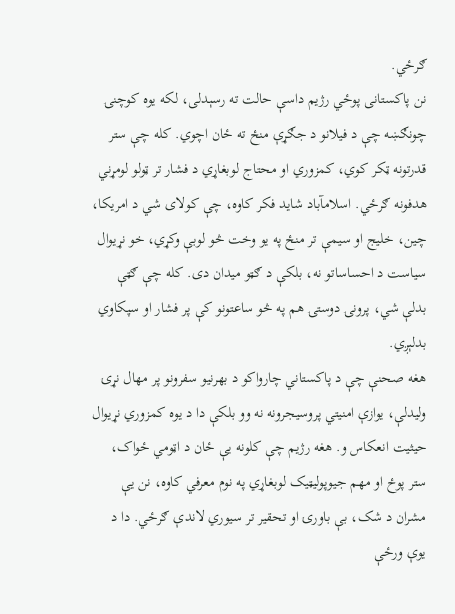ګرځي.
نن پاکستانی پوځي رژيم داسې حالت ته رسېدلی، لکه یوه کوچنۍ چونګښه چې د فیلانو د جګړې منځ ته ځان اچوي. کله چې ستر قدرتونه ټکر کوي، کمزوري او محتاج لوبغاړي د فشار تر ټولو لومړني هدفونه ګرځي. اسلامآباد شاید فکر کاوه، چې کولای شي د امریکا، چین، خلیج او سیمې تر منځ په یو وخت څو لوبې وکړي، خو نړیوال سیاست د احساساتو نه، بلکې د ګټو میدان دی. کله چې ګټې بدلې شي، پرونۍ دوستۍ هم په څو ساعتونو کې پر فشار او سپکاوي بدلېږي.
هغه صحنې چې د پاکستاني چارواکو د بهرنیو سفرونو پر مهال نړۍ ولیدلې، یوازې امنیتي پروسیجرونه نه وو بلکې دا د یوه کمزوري نړیوال حیثیت انعکاس و. هغه رژيم چې کلونه یې ځان د اټومي ځواک، ستر پوځ او مهم جیوپولیټیک لوبغاړي په نوم معرفي کاوه، نن یې مشران د شک، بې باورۍ او تحقیر تر سیوري لاندې ګرځي. دا د یوې ورځې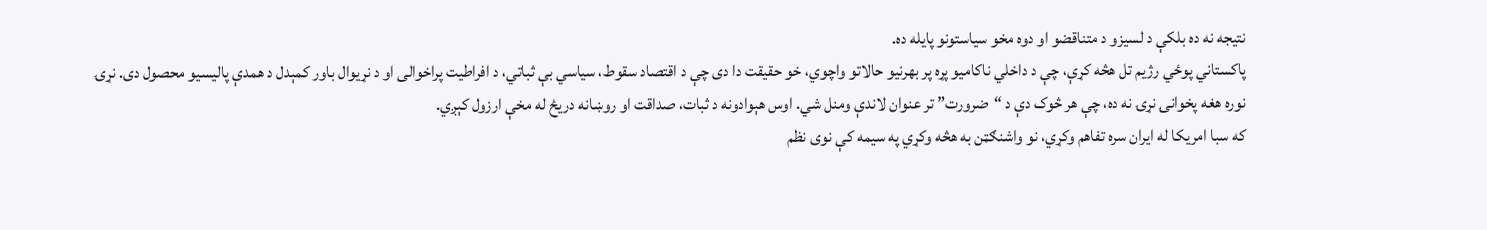نتیجه نه ده بلکې د لسیزو د متناقضو او دوه مخو سیاستونو پایله ده.
پاکستاني پوځي رژيم تل هڅه کړې، چې د داخلي ناکامیو پړه پر بهرنیو حالاتو واچوي، خو حقیقت دا دی چې د اقتصاد سقوط، سیاسي بې ثباتي، د افراطیت پراخوالی او د نړیوال باور کمېدل د همدې پالیسیو محصول دی. نړۍ نوره هغه پخوانۍ نړۍ نه ده، چې هر څوک دې د “ضرورت” تر عنوان لاندې ومنل شي. اوس هېوادونه د ثبات، صداقت او روښانه دریځ له مخې ارزول کېږي.
که سبا امریکا له ایران سره تفاهم وکړي، نو واشنګټن به هڅه وکړي په سیمه کې نوی نظم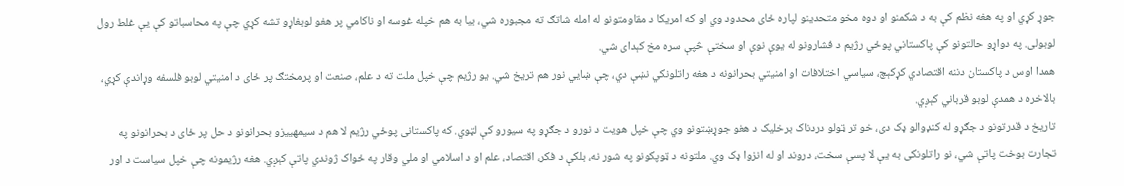جوړ کړي او په هغه نظم کې به د شکمنو او دوه مخو متحدینو لپاره ځای محدود وي او که امریکا د مقاومتونو له امله شاتګ ته مجبوره شي، بیا به هم خپله غوسه او ناکامي پر هغو لوبغاړو تشه کړي چې په محاسباتو کې یې غلط رول لوبولی. په دواړو حالتونو کې پاکستاني پوځي رژيم د فشارونو له یوې نوې او سختې څپې سره مخ کېدای شي.
همدا اوس د پاکستان دننه اقتصادي کړکېچ، سیاسي اختلافات او امنیتي بحرانونه د هغه راتلونکي نښې دي، چې ښايي نور هم تریخ شي. یو رژيم چې خپل ملت ته د علم، صنعت او پرمختګ پر ځای د امنیتي لوبو فلسفه وړاندې کړي، بالاخره د همدې لوبو قرباني کېږي.
تاریخ د قدرتونو د جګړو له کنډوالو ډک دی، خو تر ټولو دردناک برخلیک د هغو جوړښتونو وي چې خپل هویت د نورو د جګړو په سیورو کې لټوي. که پاکستانی پوځي رژيم لا هم د سیمهییزو بحرانونو د حل پر ځای د بحرانونو په تجارت بوخت پاتې شي، نو راتلونکی به یې لا پسې سخت، دروند او له انزوا ډک وي. ملتونه د ټوپکونو په شور نه، بلکې د فکر، اقتصاد، علم او د اسلامي او ملي وقار په ځواک ژوندي پاتې کېږي. هغه رژيمونه چې خپل سیاست د اور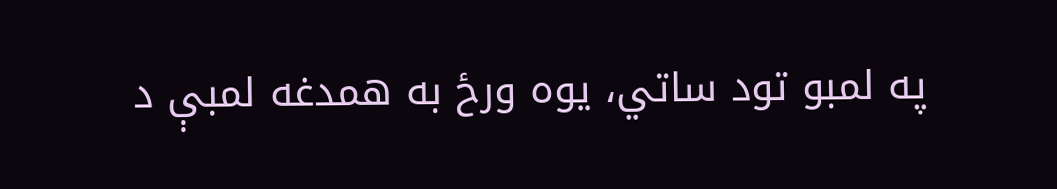په لمبو تود ساتي، یوه ورځ به همدغه لمبې د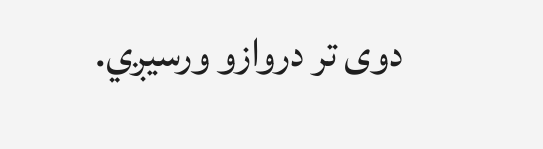دوی تر دروازو ورسیږي.